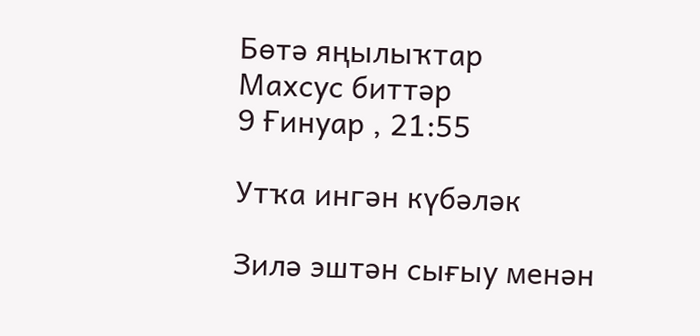Бөтә яңылыҡтар
Махсус биттәр
9 Ғинуар , 21:55

Утҡа ингән күбәләк

Зилә эштән сығыу менән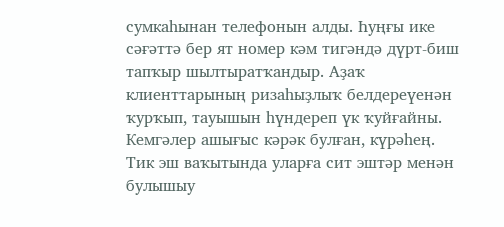сумкаһынан телефонын алды. Һуңғы ике сәғәттә бер ят номер кәм тигәндә дүрт-биш тапҡыр шылтыратҡандыр. Аҙаҡ клиенттарының ризаһыҙлыҡ белдереүенән ҡурҡып, тауышын һүндереп үк ҡуйғайны. Кемгәлер ашығыс кәрәк булған, күрәһең. Тик эш ваҡытында уларға сит эштәр менән булышыу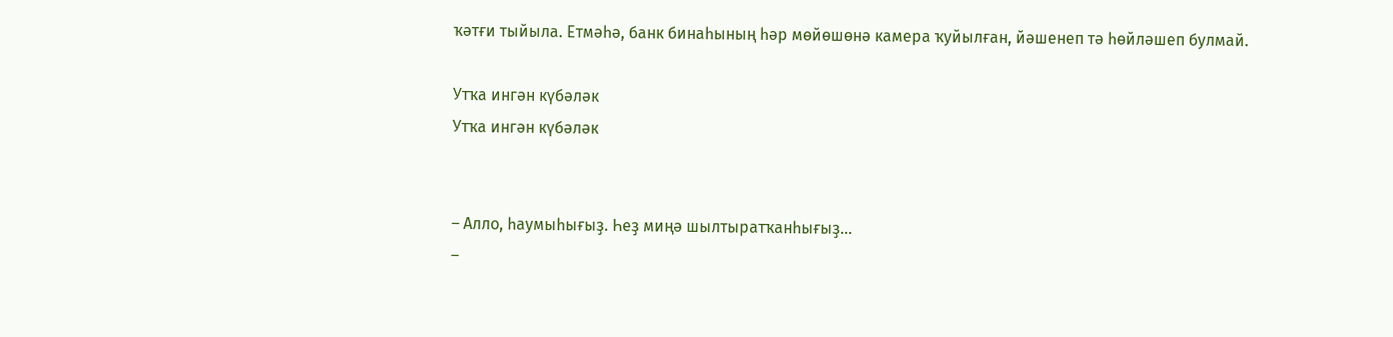ҡәтғи тыйыла. Етмәһә, банк бинаһының һәр мөйөшөнә камера ҡуйылған, йәшенеп тә һөйләшеп булмай.

Утҡа ингән күбәләк
Утҡа ингән күбәләк


– Алло, һаумыһығыҙ. Һеҙ миңә шылтыратҡанһығыҙ...
–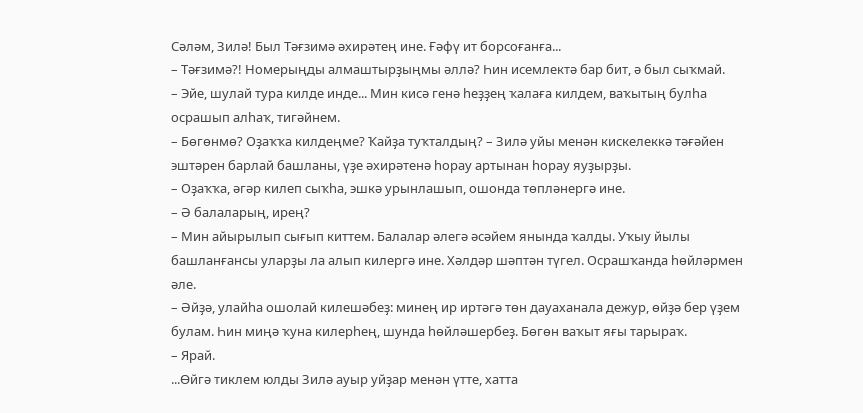Сәләм, Зилә! Был Тәғзимә әхирәтең ине. Ғәфү ит борсоғанға...
– Тәғзимә?! Номерыңды алмаштырҙыңмы әллә? Һин исемлектә бар бит, ә был сыҡмай.
– Эйе, шулай тура килде инде... Мин кисә генә һеҙҙең ҡалаға килдем, ваҡытың булһа осрашып алһаҡ, тигәйнем.
– Бөгөнмө? Оҙаҡҡа килдеңме? Ҡайҙа туҡталдың? – Зилә уйы менән кискелеккә тәғәйен эштәрен барлай башланы, үҙе әхирәтенә һорау артынан һорау яуҙырҙы.
– Оҙаҡҡа, әгәр килеп сыҡһа, эшкә урынлашып, ошонда төпләнергә ине.
– Ә балаларың, ирең?
– Мин айырылып сығып киттем. Балалар әлегә әсәйем янында ҡалды. Уҡыу йылы башланғансы уларҙы ла алып килергә ине. Хәлдәр шәптән түгел. Осрашҡанда һөйләрмен әле.
– Әйҙә, улайһа ошолай килешәбеҙ: минең ир иртәгә төн дауаханала дежур, өйҙә бер үҙем булам. Һин миңә ҡуна килерһең, шунда һөйләшербеҙ. Бөгөн ваҡыт яғы тарыраҡ.
– Ярай.
...Өйгә тиклем юлды Зилә ауыр уйҙар менән үтте, хатта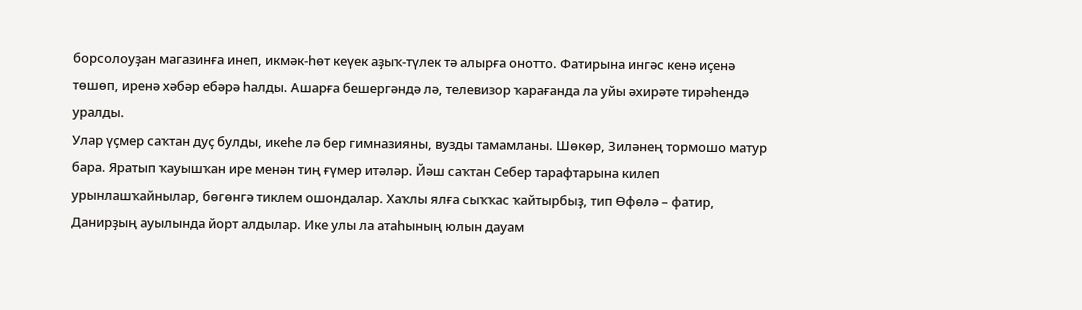борсолоуҙан магазинға инеп, икмәк-һөт кеүек аҙыҡ-түлек тә алырға онотто. Фатирына ингәс кенә иҫенә төшөп, иренә хәбәр ебәрә һалды. Ашарға бешергәндә лә, телевизор ҡарағанда ла уйы әхирәте тирәһендә уралды.
Улар үҫмер саҡтан дуҫ булды, икеһе лә бер гимназияны, вузды тамамланы. Шөкөр, Зиләнең тормошо матур бара. Яратып ҡауышҡан ире менән тиң ғүмер итәләр. Йәш саҡтан Себер тарафтарына килеп урынлашҡайнылар, бөгөнгә тиклем ошондалар. Хаҡлы ялға сыҡҡас ҡайтырбыҙ, тип Өфөлә – фатир, Данирҙың ауылында йорт алдылар. Ике улы ла атаһының юлын дауам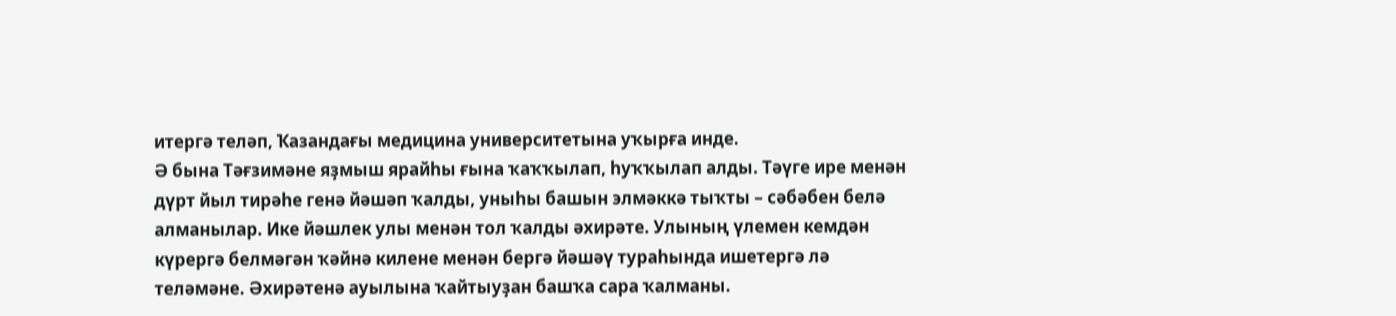итергә теләп, Ҡазандағы медицина университетына уҡырға инде.
Ә бына Тәғзимәне яҙмыш ярайһы ғына ҡаҡҡылап, һуҡҡылап алды. Тәүге ире менән дүрт йыл тирәһе генә йәшәп ҡалды, уныһы башын элмәккә тыҡты – сәбәбен белә алманылар. Ике йәшлек улы менән тол ҡалды әхирәте. Улының үлемен кемдән күрергә белмәгән ҡәйнә килене менән бергә йәшәү тураһында ишетергә лә теләмәне. Әхирәтенә ауылына ҡайтыуҙан башҡа сара ҡалманы.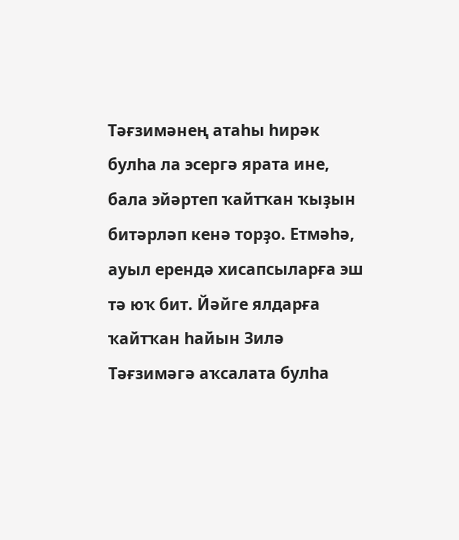Тәғзимәнең атаһы һирәк булһа ла эсергә ярата ине, бала эйәртеп ҡайтҡан ҡыҙын битәрләп кенә торҙо. Етмәһә, ауыл ерендә хисапсыларға эш тә юҡ бит. Йәйге ялдарға ҡайтҡан һайын Зилә Тәғзимәгә аҡсалата булһа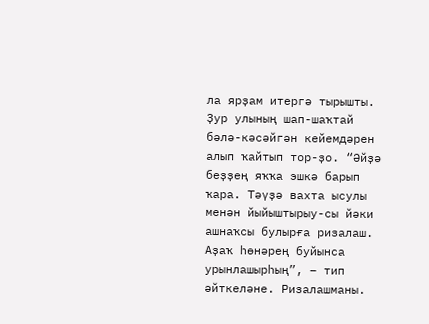ла ярҙам итергә тырышты. Ҙур улының шап-шаҡтай бәлә-кәсәйгән кейемдәрен алып ҡайтып тор-ҙо. “Әйҙә беҙҙең яҡҡа эшкә барып ҡара. Тәүҙә вахта ысулы менән йыйыштырыу-сы йәки ашнаҡсы булырға ризалаш. Аҙаҡ һөнәрең буйынса урынлашырһың”, – тип әйткеләне. Ризалашманы.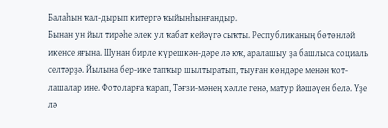Балаһын ҡал-дырып китергә ҡыйынһынғандыр.
Бынан ун йыл тирәһе элек ул ҡабат кейәүгә сыҡты. Республиканың бөтөнләй икенсе яғына. Шунан бирле күрешкән-дәре лә юҡ, аралашыу ҙа башлыса социаль селтәрҙә. Йылына бер-ике тапҡыр шылтыратып, тыуған көндәре менән ҡот-лашалар ине. Фотоларға ҡарап, Тәғзи-мәнең хәлле генә, матур йәшәүен белә. Үҙе лә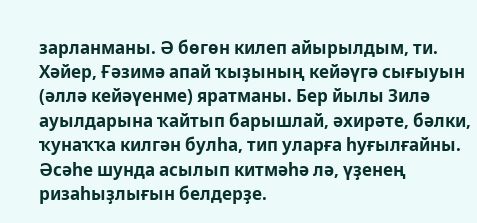зарланманы. Ә бөгөн килеп айырылдым, ти.
Хәйер, Ғәзимә апай ҡыҙының кейәүгә сығыуын (әллә кейәүенме) яратманы. Бер йылы Зилә ауылдарына ҡайтып барышлай, әхирәте, бәлки, ҡунаҡҡа килгән булһа, тип уларға һуғылғайны. Әсәһе шунда асылып китмәһә лә, үҙенең ризаһыҙлығын белдерҙе.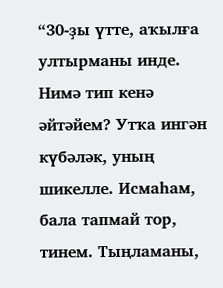“30-ҙы үтте, аҡылға ултырманы инде. Нимә тип кенә әйтәйем? Утҡа ингән күбәләк, уның шикелле. Исмаһам, бала тапмай тор, тинем. Тыңламаны,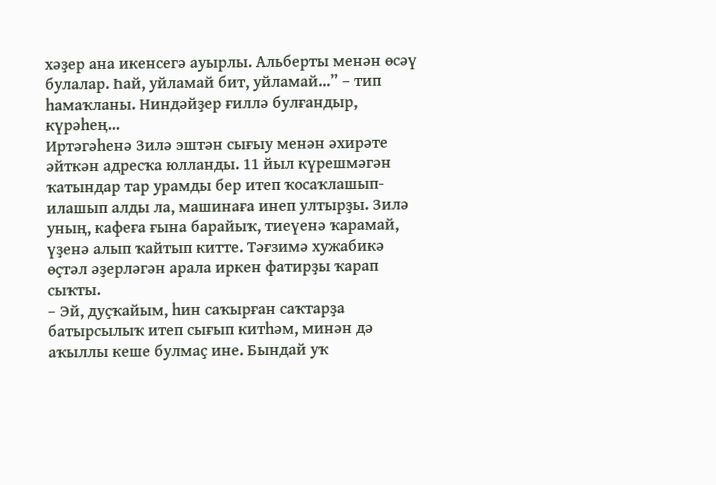хәҙер ана икенсегә ауырлы. Альберты менән өсәү булалар. Һай, уйламай бит, уйламай...” – тип һамаҡланы. Ниндәйҙер ғиллә булғандыр, күрәһең...
Иртәгәһенә Зилә эштән сығыу менән әхирәте әйткән адресҡа юлланды. 11 йыл күрешмәгән ҡатындар тар урамды бер итеп ҡосаҡлашып-илашып алды ла, машинаға инеп ултырҙы. Зилә уның, кафеға ғына барайыҡ, тиеүенә ҡарамай, үҙенә алып ҡайтып китте. Тәғзимә хужабикә өҫтәл әҙерләгән арала иркен фатирҙы ҡарап сыҡты.
– Эй, дуҫҡайым, һин саҡырған саҡтарҙа батырсылыҡ итеп сығып китһәм, минән дә аҡыллы кеше булмаҫ ине. Бындай уҡ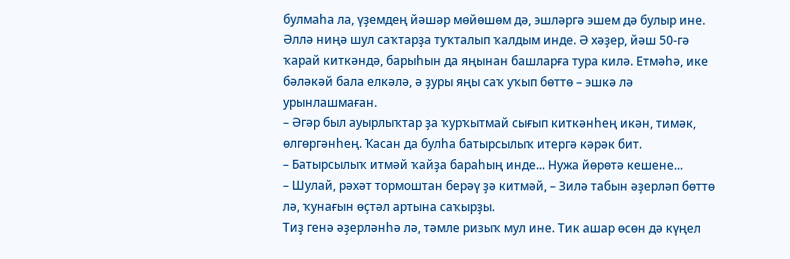булмаһа ла, үҙемдең йәшәр мөйөшөм дә, эшләргә эшем дә булыр ине. Әллә ниңә шул саҡтарҙа туҡталып ҡалдым инде. Ә хәҙер, йәш 50-гә ҡарай киткәндә, барыһын да яңынан башларға тура килә. Етмәһә, ике бәләкәй бала елкәлә, ә ҙуры яңы саҡ уҡып бөттө – эшкә лә урынлашмаған.
– Әгәр был ауырлыҡтар ҙа ҡурҡытмай сығып киткәнһең икән, тимәк, өлгөргәнһең. Ҡасан да булһа батырсылыҡ итергә кәрәк бит.
– Батырсылыҡ итмәй ҡайҙа бараһың инде... Нужа йөрөтә кешене...
– Шулай, рәхәт тормоштан берәү ҙә китмәй, – Зилә табын әҙерләп бөттө лә, ҡунағын өҫтәл артына саҡырҙы.
Тиҙ генә әҙерләнһә лә, тәмле ризыҡ мул ине. Тик ашар өсөн дә күңел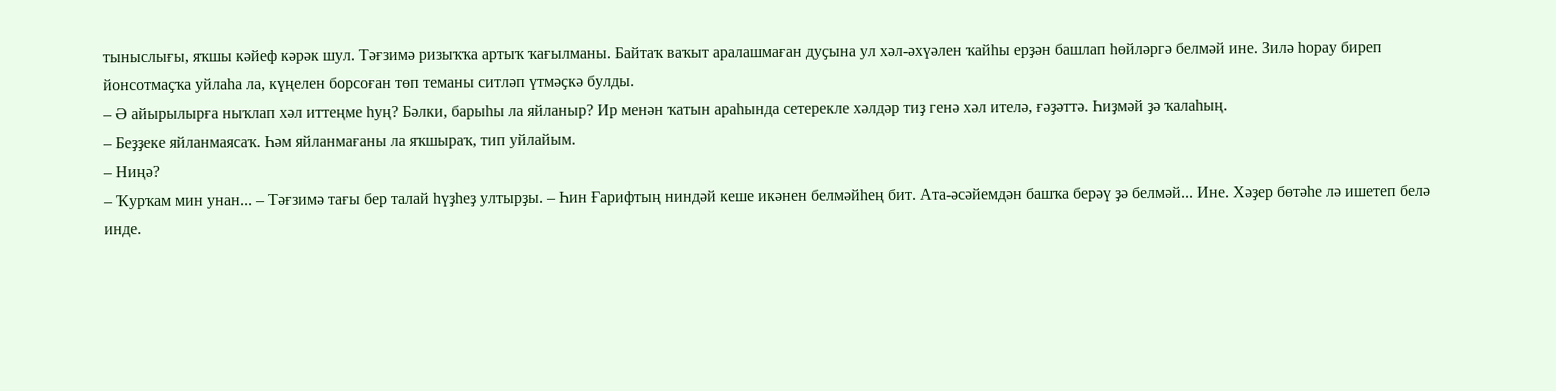тыныслығы, яҡшы кәйеф кәрәк шул. Тәғзимә ризыҡҡа артыҡ ҡағылманы. Байтаҡ ваҡыт аралашмаған дуҫына ул хәл-әхүәлен ҡайһы ерҙән башлап һөйләргә белмәй ине. Зилә һорау биреп йонсотмаҫҡа уйлаһа ла, күңелен борсоған төп теманы ситләп үтмәҫкә булды.
– Ә айырылырға ныҡлап хәл иттеңме һуң? Бәлки, барыһы ла яйланыр? Ир менән ҡатын араһында сетерекле хәлдәр тиҙ генә хәл ителә, ғәҙәттә. Һиҙмәй ҙә ҡалаһың.
– Беҙҙеке яйланмаясаҡ. Һәм яйланмағаны ла яҡшыраҡ, тип уйлайым.
– Ниңә?
– Ҡурҡам мин унан... – Тәғзимә тағы бер талай һүҙһеҙ ултырҙы. – Һин Ғарифтың ниндәй кеше икәнен белмәйһең бит. Ата-әсәйемдән башҡа берәү ҙә белмәй... Ине. Хәҙер бөтәһе лә ишетеп белә инде.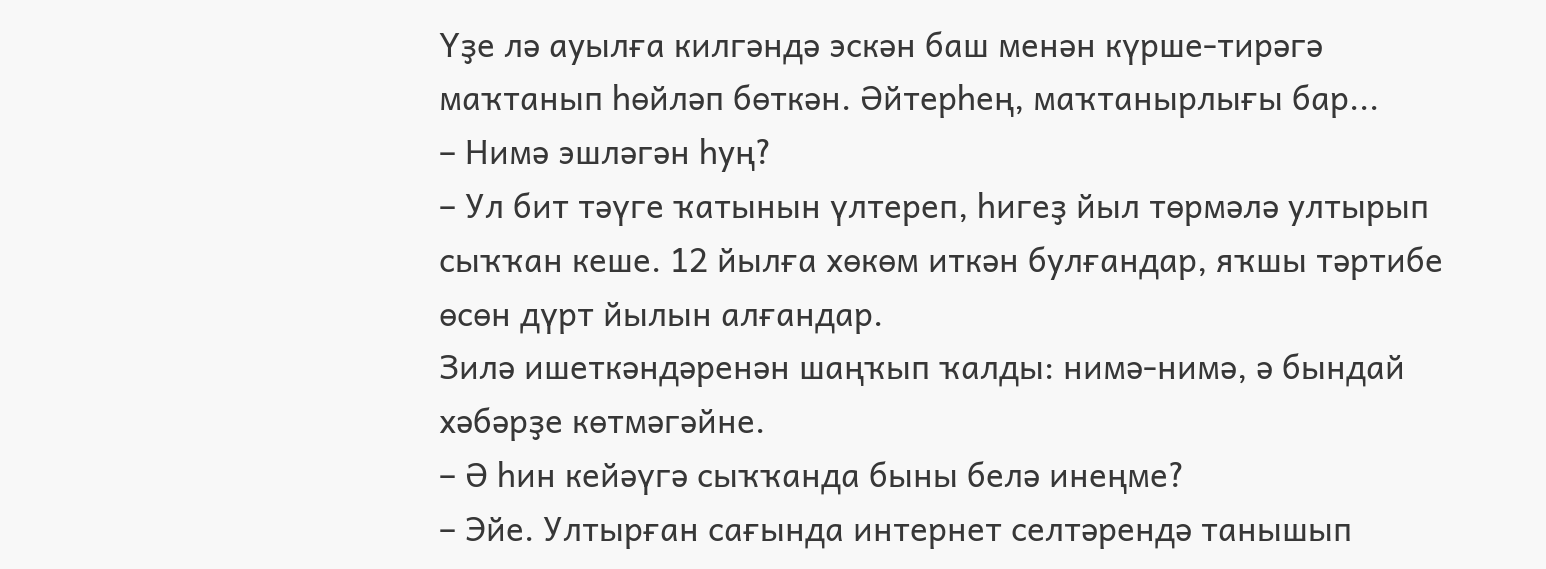Үҙе лә ауылға килгәндә эскән баш менән күрше-тирәгә маҡтанып һөйләп бөткән. Әйтерһең, маҡтанырлығы бар...
– Нимә эшләгән һуң?
– Ул бит тәүге ҡатынын үлтереп, һигеҙ йыл төрмәлә ултырып сыҡҡан кеше. 12 йылға хөкөм иткән булғандар, яҡшы тәртибе өсөн дүрт йылын алғандар.
Зилә ишеткәндәренән шаңҡып ҡалды: нимә-нимә, ә бындай хәбәрҙе көтмәгәйне.
– Ә һин кейәүгә сыҡҡанда быны белә инеңме?
– Эйе. Ултырған сағында интернет селтәрендә танышып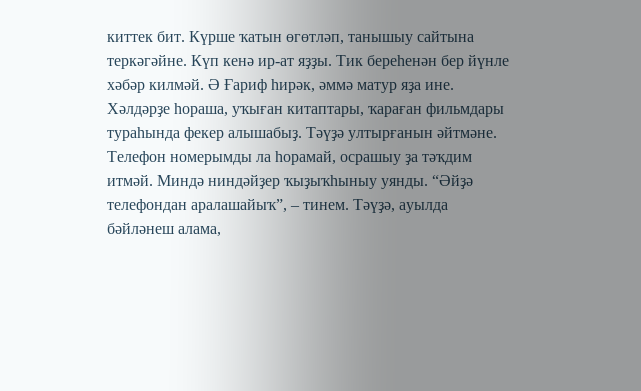киттек бит. Күрше ҡатын өгөтләп, танышыу сайтына теркәгәйне. Күп кенә ир-ат яҙҙы. Тик береһенән бер йүнле хәбәр килмәй. Ә Ғариф һирәк, әммә матур яҙа ине. Хәлдәрҙе һораша, уҡыған китаптары, ҡараған фильмдары тураһында фекер алышабыҙ. Тәүҙә ултырғанын әйтмәне. Телефон номерымды ла һорамай, осрашыу ҙа тәҡдим итмәй. Миндә ниндәйҙер ҡыҙыҡһыныу уянды. “Әйҙә телефондан аралашайыҡ”, – тинем. Тәүҙә, ауылда бәйләнеш алама,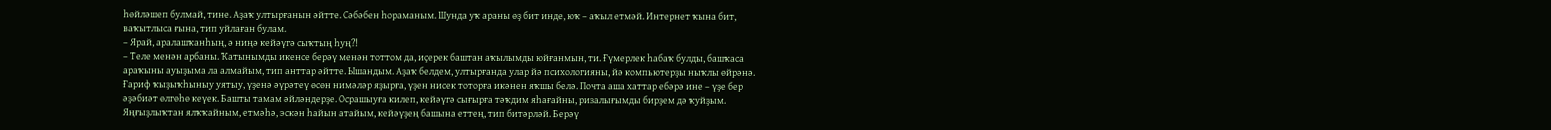һөйләшеп булмай, тине. Аҙаҡ ултырғанын әйтте. Сәбәбен һораманым. Шунда уҡ араны өҙ бит инде, юҡ – аҡыл етмәй. Интернет ҡына бит, ваҡытлыса ғына, тип уйлаған булам.
– Ярай, аралашҡанһың, ә ниңә кейәүгә сыҡтың һуң?!
– Теле менән арбаны. Ҡатынымды икенсе берәү менән тоттом да, иҫерек баштан аҡылымды юйғанмын, ти. Ғүмерлек һабаҡ булды, башҡаса араҡыны ауыҙыма ла алмайым, тип анттар әйтте. Ышандым. Аҙаҡ белдем, ултырғанда улар йә психологияны, йә компьютерҙы ныҡлы өйрәнә. Ғариф ҡыҙыҡһыныу уятыу, үҙенә әүрәтеү өсөн нимәләр яҙырға, үҙен нисек тоторға икәнен яҡшы белә. Почта аша хаттар ебәрә ине – үҙе бер әҙәбиәт өлгөһө кеүек. Башты тамам әйләндерҙе. Осрашыуға килеп, кейәүгә сығырға тәҡдим яһағайны, ризалығымды бирҙем дә ҡуйҙым. Яңғыҙлыҡтан ялҡҡайным, етмәһә, эскән һайын атайым, кейәүҙең башына еттең, тип битәрләй. Берәү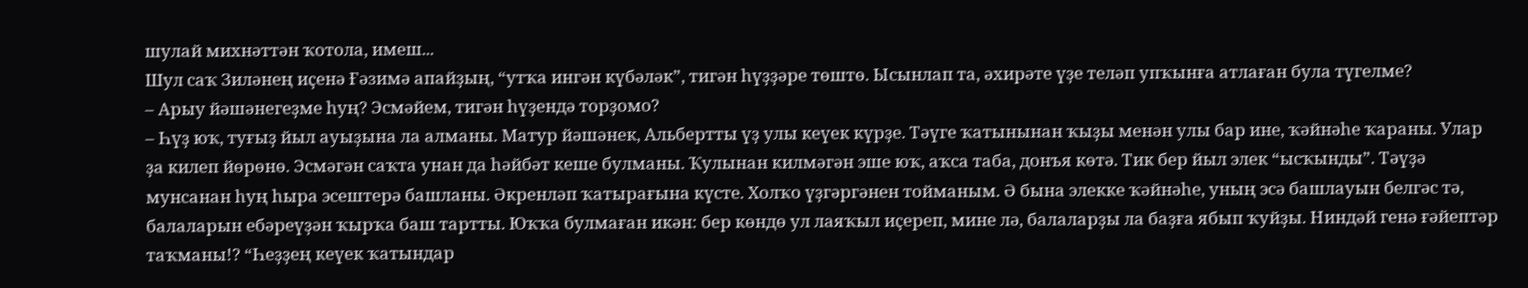шулай михнәттән ҡотола, имеш...
Шул саҡ Зиләнең иҫенә Ғәзимә апайҙың, “утҡа ингән күбәләк”, тигән һүҙҙәре төштө. Ысынлап та, әхирәте үҙе теләп упҡынға атлаған була түгелме?
– Арыу йәшәнегеҙме һуң? Эсмәйем, тигән һүҙендә торҙомо?
– Һүҙ юҡ, туғыҙ йыл ауыҙына ла алманы. Матур йәшәнек, Альбертты үҙ улы кеүек күрҙе. Тәүге ҡатынынан ҡыҙы менән улы бар ине, ҡәйнәһе ҡараны. Улар ҙа килеп йөрөнө. Эсмәгән саҡта унан да һәйбәт кеше булманы. Ҡулынан килмәгән эше юҡ, аҡса таба, донъя көтә. Тик бер йыл элек “ысҡынды”. Тәүҙә мунсанан һуң һыра эсештерә башланы. Әкренләп ҡатырағына күсте. Холҡо үҙгәргәнен тойманым. Ә бына элекке ҡәйнәһе, уның эсә башлауын белгәс тә, балаларын ебәреүҙән ҡырҡа баш тартты. Юҡҡа булмаған икән: бер көндө ул лаяҡыл иҫереп, мине лә, балаларҙы ла баҙға ябып ҡуйҙы. Ниндәй генә ғәйептәр таҡманы!? “Һеҙҙең кеүек ҡатындар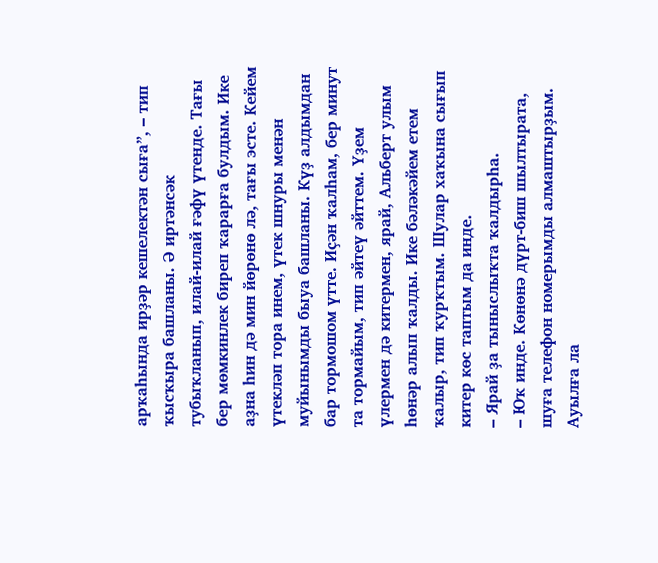арҡаһында ирҙәр кешелектән сыға”, – тип ҡысҡыра башланы. Ә иртәнсәк тубыҡланып, илай-илай ғәфү үтенде. Тағы бер мөмкинлек биреп ҡарарға булдым. Ике аҙна һин дә мин йөрөнө лә, тағы эсте. Кейем үтекләп тора инем, үтек шнуры менән муйынымды быуа башланы. Күҙ алдымдан бар тормошом үтте. Иҫән ҡалһам, бер минут та тормайым, тип әйтеү әйттем. Үҙем үлермен дә китермен, ярай, Альберт улым һөнәр алып ҡалды. Ике бәләкәйем етем ҡалыр, тип ҡурҡтым. Шулар хаҡына сығып китер көс таптым да инде.
– Ярай ҙа тыныслыҡта ҡалдырһа.
– Юҡ инде. Көнөнә дүрт-биш шылтырата, шуға телефон номерымды алмаштырҙым. Ауылға ла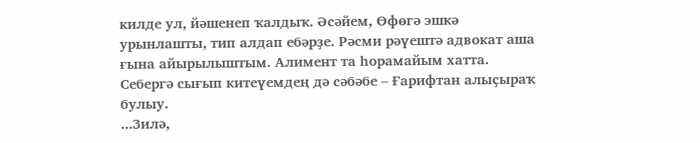килде ул, йәшенеп ҡалдыҡ. Әсәйем, Өфөгә эшкә урынлашты, тип алдап ебәрҙе. Рәсми рәүештә адвокат аша ғына айырылыштым. Алимент та һорамайым хатта. Себергә сығып китеүемдең дә сәбәбе – Ғарифтан алыҫыраҡ булыу.
...Зилә,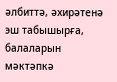әлбиттә, әхирәтенә эш табышырға, балаларын мәктәпкә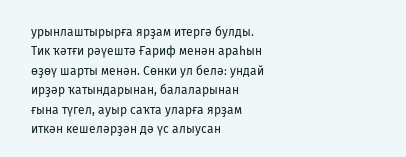урынлаштырырға ярҙам итергә булды. Тик ҡәтғи рәүештә Ғариф менән араһын өҙөү шарты менән. Сөнки ул белә: ундай ирҙәр ҡатындарынан, балаларынан ғына түгел, ауыр саҡта уларға ярҙам иткән кешеләрҙән дә үс алыусан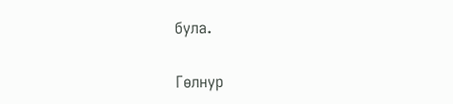була.


Гөлнур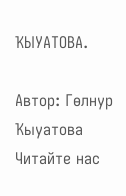ҠЫУАТОВА.

Автор: Гөлнур Ҡыуатова
Читайте нас